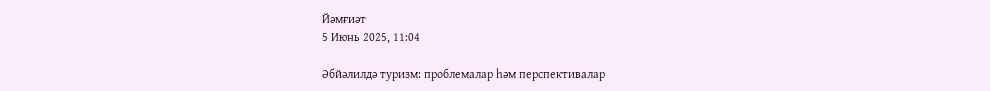Йәмғиәт
5 Июнь 2025, 11:04

Әбйәлилдә туризм: проблемалар һәм перспективалар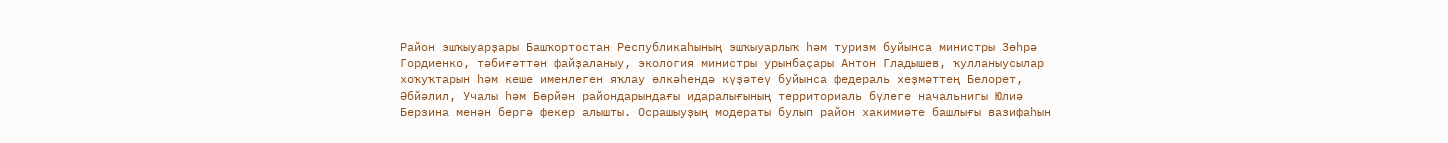Район эшҡыуарҙары Башҡортостан Республикаһының эшҡыуарлыҡ һәм туризм буйынса министры Зөһрә Гордиенко, тәбиғәттән файҙаланыу, экология министры урынбаҫары Антон Гладышев, ҡулланыусылар хоҡуҡтарын һәм кеше именлеген яҡлау өлкәһендә күҙәтеү буйынса федераль хеҙмәттең Белорет, Әбйәлил, Учалы һәм Бөрйән райондарындағы идаралығының территориаль бүлеге начальнигы Юлиә Берзина менән бергә фекер алышты. Осрашыуҙың модераты булып район хакимиәте башлығы вазифаһын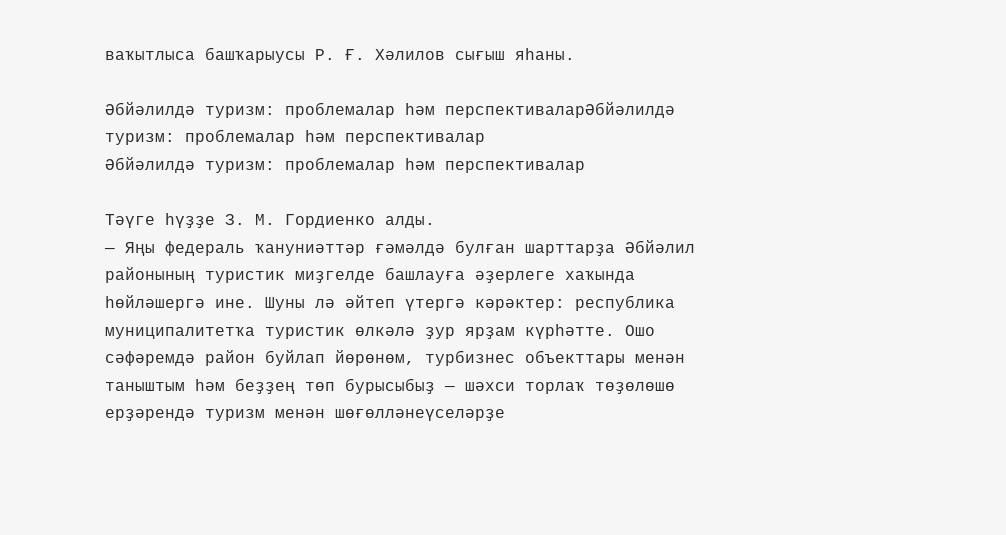ваҡытлыса башҡарыусы Р. Ғ. Хәлилов сығыш яһаны.

Әбйәлилдә туризм: проблемалар һәм перспективаларӘбйәлилдә туризм: проблемалар һәм перспективалар
Әбйәлилдә туризм: проблемалар һәм перспективалар

Тәүге һүҙҙе З. М. Гордиенко алды.
— Яңы федераль ҡануниәттәр ғәмәлдә булған шарттарҙа Әбйәлил районының туристик миҙгелде башлауға әҙерлеге хаҡында һөйләшергә ине. Шуны лә әйтеп үтергә кәрәктер: республика муниципалитетҡа туристик өлкәлә ҙур ярҙам күрһәтте. Ошо сәфәремдә район буйлап йөрөнөм, турбизнес объекттары менән таныштым һәм беҙҙең төп бурысыбыҙ — шәхси торлаҡ төҙөлөшө ерҙәрендә туризм менән шөғөлләнеүселәрҙе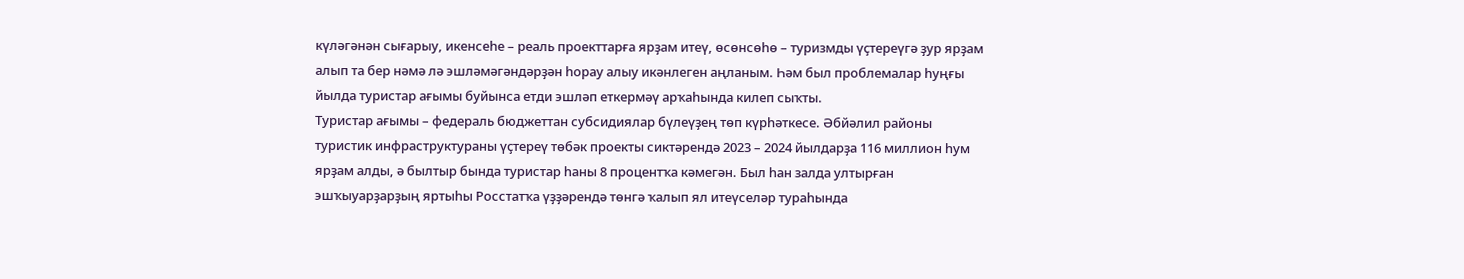күләгәнән сығарыу, икенсеһе – реаль проекттарға ярҙам итеү, өсөнсөһө – туризмды үҫтереүгә ҙур ярҙам алып та бер нәмә лә эшләмәгәндәрҙән һорау алыу икәнлеген аңланым. Һәм был проблемалар һуңғы йылда туристар ағымы буйынса етди эшләп еткермәү арҡаһында килеп сыҡты.
Туристар ағымы – федераль бюджеттан субсидиялар бүлеүҙең төп күрһәткесе. Әбйәлил районы туристик инфраструктураны үҫтереү төбәк проекты сиктәрендә 2023 – 2024 йылдарҙа 116 миллион һум ярҙам алды, ә былтыр бында туристар һаны 8 процентҡа кәмегән. Был һан залда ултырған эшҡыуарҙарҙың яртыһы Росстатҡа үҙҙәрендә төнгә ҡалып ял итеүселәр тураһында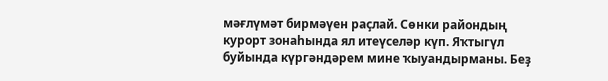мәғлүмәт бирмәүен раҫлай. Сөнки райондың курорт зонаһында ял итеүселәр күп. Яҡтыгүл буйында күргәндәрем мине ҡыуандырманы. Беҙ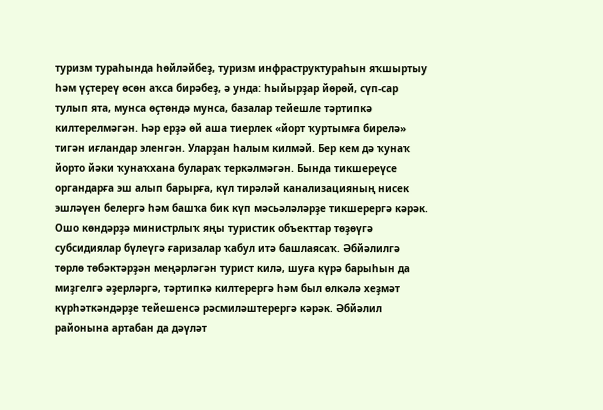туризм тураһында һөйләйбеҙ, туризм инфраструктураһын яҡшыртыу һәм үҫтереү өсөн аҡса бирәбеҙ, ә унда: һыйырҙар йөрөй, сүп-сар тулып ята, мунса өҫтөндә мунса, базалар тейешле тәртипкә килтерелмәгән. Һәр ерҙә өй аша тиерлек «йорт ҡуртымға бирелә» тигән иғландар эленгән. Уларҙан һалым килмәй. Бер кем дә ҡунаҡ йорто йәки ҡунаҡхана булараҡ теркәлмәгән. Бында тикшереүсе органдарға эш алып барырға, күл тирәләй канализацияның нисек эшләүен белергә һәм башҡа бик күп мәсьәләләрҙе тикшерергә кәрәк.
Ошо көндәрҙә министрлыҡ яңы туристик объекттар төҙөүгә субсидиялар бүлеүгә ғаризалар ҡабул итә башлаясаҡ. Әбйәлилгә төрлө төбәктәрҙән меңәрләгән турист килә, шуға күрә барыһын да миҙгелгә әҙерләргә, тәртипкә килтерергә һәм был өлкәлә хеҙмәт күрһәткәндәрҙе тейешенсә рәсмиләштерергә кәрәк. Әбйәлил районына артабан да дәүләт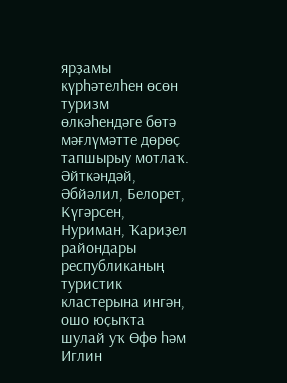ярҙамы күрһәтелһен өсөн туризм өлкәһендәге бөтә мәғлүмәтте дөрөҫ тапшырыу мотлаҡ.
Әйткәндәй, Әбйәлил, Белорет, Күгәрсен, Нуриман, Ҡариҙел райондары республиканың туристик кластерына ингән, ошо юҫыҡта шулай уҡ Өфө һәм Иглин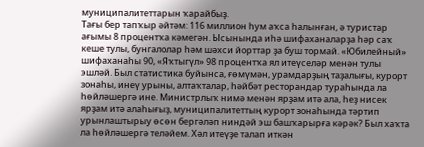муниципалитеттарын ҡарайбыҙ.
Тағы бер тапҡыр әйтәм: 116 миллион һум аҡса һалынған, ә туристар ағымы 8 процентҡа кәмегән. Ысынында иһә шифаханаларҙа һәр саҡ кеше тулы, бунгалолар һәм шәхси йорттар ҙа буш тормай. «Юбилейный» шифаханаһы 90, «Яҡтыгүл» 98 процентҡа ял итеүселәр менән тулы эшләй. Был статистика буйынса, ғөмүмән, урамдарҙың таҙалығы, курорт зонаһы, инеү урыны, алтаҡталар, һәйбәт ресторандар тураһында ла һөйләшергә ине. Министрлыҡ нимә менән ярҙам итә ала, һеҙ нисек ярҙам итә алаһығыҙ, муниципалитеттың курорт зонаһында тәртип урынлаштырыу өсөн бергәләп ниндәй эш башҡарырға кәрәк? Был хаҡта ла һөйләшергә теләйем. Хәл итеүҙе талап иткән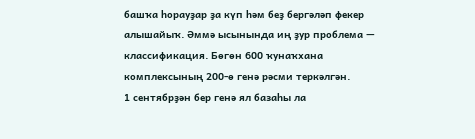башҡа һорауҙар ҙа күп һәм беҙ бергәләп фекер алышайыҡ. Әммә ысынында иң ҙур проблема — классификация. Бөгөн 600 ҡунаҡхана комплексының 200-ө генә рәсми теркәлгән.
1 сентябрҙән бер генә ял базаһы ла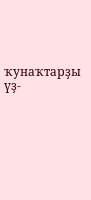ҡунаҡтарҙы үҙ-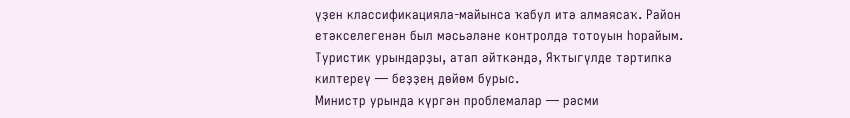үҙен классификацияла-майынса ҡабул итә алмаясаҡ. Район етәкселегенән был мәсьәләне контролдә тотоуын һорайым. Туристик урындарҙы, атап әйткәндә, Яҡтыгүлде тәртипкә килтереү — беҙҙең дөйөм бурыс.
Министр урында күргән проблемалар — рәсми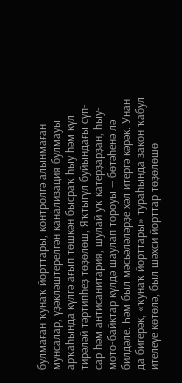булмаған ҡунаҡ йорттары, контролгә алынмаған мунсалар, үҙәкләштерелгән канализация булмауы арҡаһында күлгә ағып төшкән бысраҡ һыу һәм күл тирәләй тәртипһеҙ төҙөлөш, Яҡтыгүл буйындағы сүп-сар һәм антисанитария, шулай уҡ катерҙарҙан, һыу-мото-байктар күлдә шаулап тороуы — бөтәһенә лә билдәле. Һәм был мәсьәләләрҙе хәл итергә кәрәк. Унан да бигерәк, «ҡунаҡ йорттары» тураһында закон ҡабул ителеүе көтөлә, был шәхси йорттар төҙөлөшө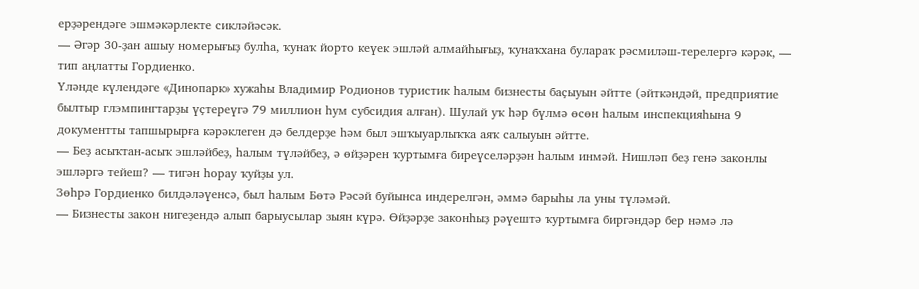ерҙәрендәге эшмәкәрлекте сикләйәсәк.
— Әгәр 30-ҙан ашыу номерығыҙ булһа, ҡунаҡ йорто кеүек эшләй алмайһығыҙ, ҡунаҡхана булараҡ рәсмиләш-терелергә кәрәк, — тип аңлатты Гордиенко.
Үләнде күлендәге «Динопарк» хужаһы Владимир Родионов туристик һалым бизнесты баҫыуын әйтте (әйткәндәй, предприятие былтыр глэмпингтарҙы үҫтереүгә 79 миллион һум субсидия алған). Шулай уҡ һәр бүлмә өсөн һалым инспекцияһына 9 документты тапшырырға кәрәклеген дә белдерҙе һәм был эшҡыуарлыҡҡа аяҡ салыуын әйтте.
— Беҙ асыҡтан-асыҡ эшләйбеҙ, һалым түләйбеҙ, ә өйҙәрен ҡуртымға биреүселәрҙән һалым инмәй. Нишләп беҙ генә законлы эшләргә тейеш? — тигән һорау ҡуйҙы ул.
Зөһрә Гордиенко билдәләүенсә, был һалым Бөтә Рәсәй буйынса индерелгән, әммә барыһы ла уны түләмәй.
— Бизнесты закон нигеҙендә алып барыусылар зыян күрә. Өйҙәрҙе законһыҙ рәүештә ҡуртымға биргәндәр бер нәмә лә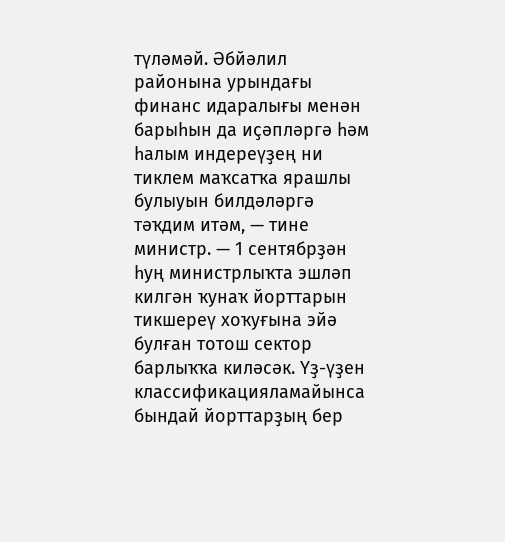түләмәй. Әбйәлил районына урындағы финанс идаралығы менән барыһын да иҫәпләргә һәм һалым индереүҙең ни тиклем маҡсатҡа ярашлы булыуын билдәләргә тәҡдим итәм, — тине министр. — 1 сентябрҙән һуң министрлыҡта эшләп килгән ҡунаҡ йорттарын тикшереү хоҡуғына эйә булған тотош сектор барлыҡҡа киләсәк. Үҙ-үҙен классификацияламайынса бындай йорттарҙың бер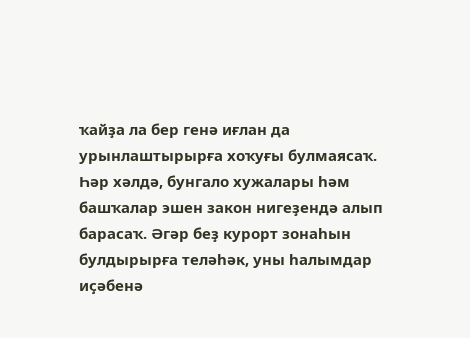ҡайҙа ла бер генә иғлан да урынлаштырырға хоҡуғы булмаясаҡ. Һәр хәлдә, бунгало хужалары һәм башҡалар эшен закон нигеҙендә алып барасаҡ. Әгәр беҙ курорт зонаһын булдырырға теләһәк, уны һалымдар иҫәбенә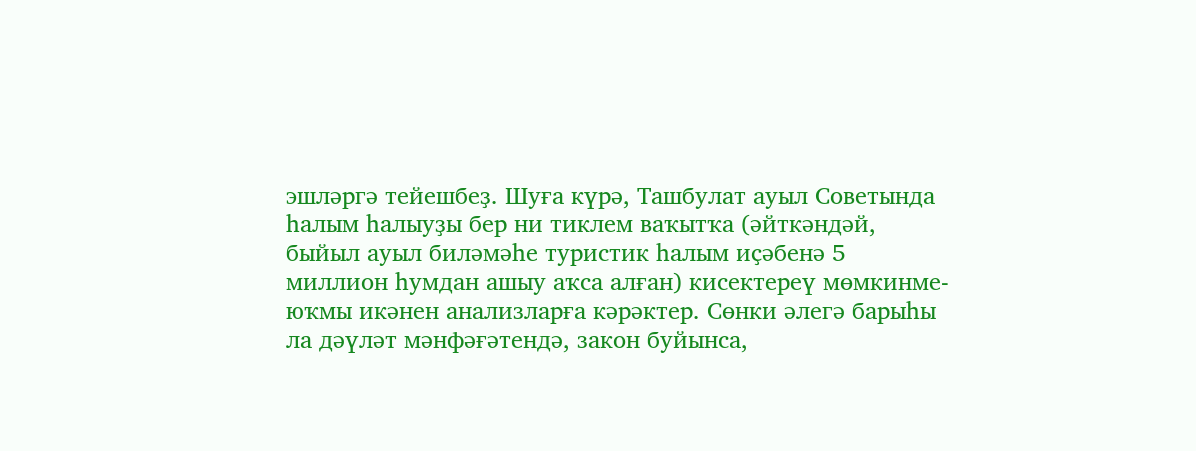эшләргә тейешбеҙ. Шуға күрә, Ташбулат ауыл Советында һалым һалыуҙы бер ни тиклем ваҡытҡа (әйткәндәй, быйыл ауыл биләмәһе туристик һалым иҫәбенә 5 миллион һумдан ашыу аҡса алған) кисектереү мөмкинме-юҡмы икәнен анализларға кәрәктер. Сөнки әлегә барыһы ла дәүләт мәнфәғәтендә, закон буйынса,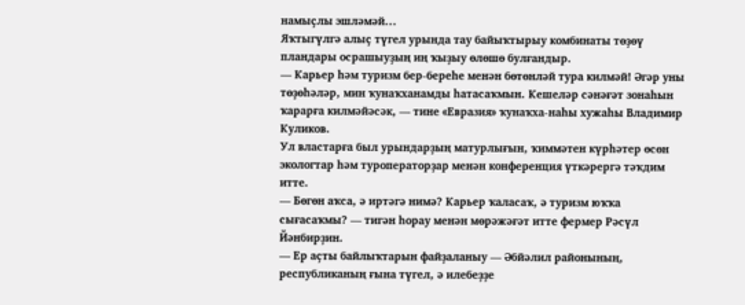намыҫлы эшләмәй...
Яҡтыгүлгә алыҫ түгел урында тау байыҡтырыу комбинаты төҙөү пландары осрашыуҙың иң ҡыҙыу өлөшө булғандыр.
— Карьер һәм туризм бер-береһе менән бөтөнләй тура килмәй! Әгәр уны төҙөһәләр, мин ҡунаҡханамды һатасаҡмын. Кешеләр сәнәғәт зонаһын ҡарарға килмәйәсәк, — тине «Евразия» ҡунаҡха-наһы хужаһы Владимир Куликов.
Ул властарға был урындарҙың матурлығын, ҡиммәтен күрһәтер өсөн экологтар һәм туроператорҙар менән конференция үткәрергә тәҡдим итте.
— Бөгөн аҡса, ә иртәгә нимә? Карьер ҡаласаҡ, ә туризм юҡҡа сығасаҡмы? — тигән һорау менән мөрәжәғәт итте фермер Рәсүл Йәнбирҙин.
— Ер аҫты байлыҡтарын файҙаланыу — Әбйәлил районының, республиканың ғына түгел, ә илебеҙҙе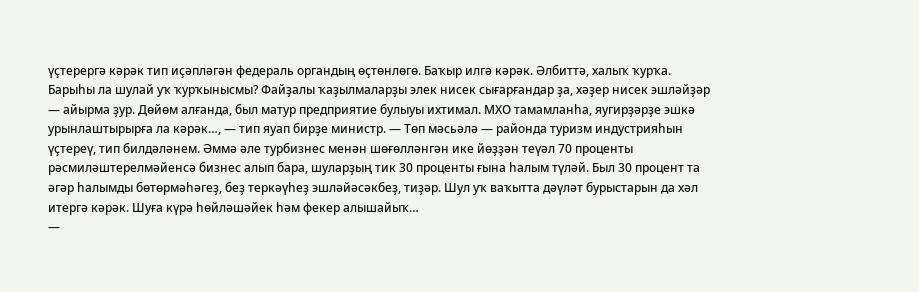үҫтерергә кәрәк тип иҫәпләгән федераль органдың өҫтөнлөгө. Баҡыр илгә кәрәк. Әлбиттә, халыҡ ҡурҡа. Барыһы ла шулай уҡ ҡурҡынысмы? Файҙалы ҡаҙылмаларҙы элек нисек сығарғандар ҙа, хәҙер нисек эшләйҙәр — айырма ҙур. Дөйөм алғанда, был матур предприятие булыуы ихтимал. МХО тамамланһа, яугирҙәрҙе эшкә урынлаштырырға ла кәрәк…, — тип яуап бирҙе министр. — Төп мәсьәлә — районда туризм индустрияһын үҫтереү, тип билдәләнем. Әммә әле турбизнес менән шөғөлләнгән ике йөҙҙән теүәл 70 проценты рәсмиләштерелмәйенсә бизнес алып бара, шуларҙың тик 30 проценты ғына һалым түләй. Был 30 процент та әгәр һалымды бөтөрмәһәгеҙ, беҙ теркәүһеҙ эшләйәсәкбеҙ, тиҙәр. Шул уҡ ваҡытта дәүләт бурыстарын да хәл итергә кәрәк. Шуға күрә һөйләшәйек һәм фекер алышайыҡ…
—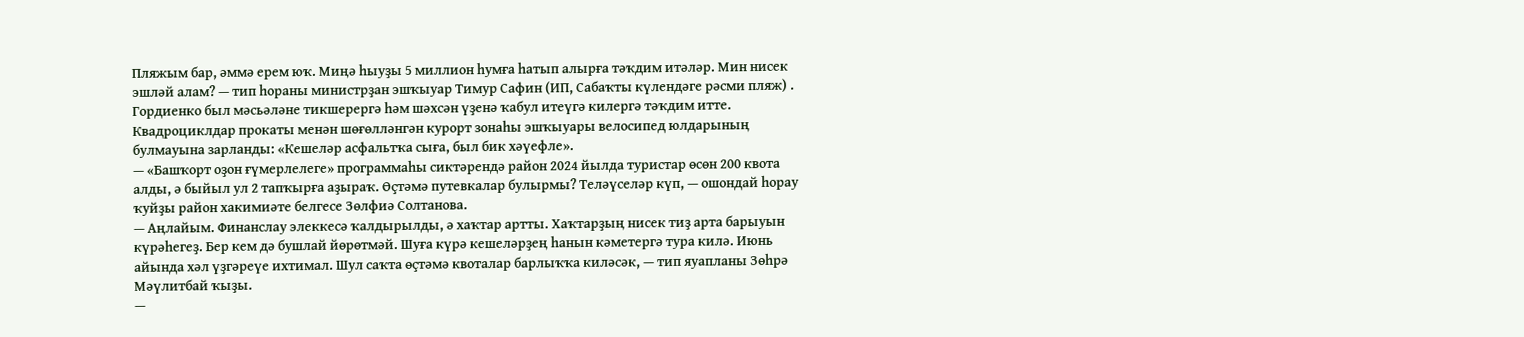Пляжым бар, әммә ерем юҡ. Миңә һыуҙы 5 миллион һумға һатып алырға тәҡдим итәләр. Мин нисек эшләй алам? — тип һораны министрҙан эшҡыуар Тимур Сафин (ИП, Сабаҡты күлендәге рәсми пляж) .
Гордиенко был мәсьәләне тикшерергә һәм шәхсән үҙенә ҡабул итеүгә килергә тәҡдим итте.
Квадроциклдар прокаты менән шөғөлләнгән курорт зонаһы эшҡыуары велосипед юлдарының булмауына зарланды: «Кешеләр асфальтҡа сыға, был бик хәүефле».
— «Башҡорт оҙон ғүмерлелеге» программаһы сиктәрендә район 2024 йылда туристар өсөн 200 квота алды, ә быйыл ул 2 тапҡырға аҙыраҡ. Өҫтәмә путевкалар булырмы? Теләүселәр күп, — ошондай һорау ҡуйҙы район хакимиәте белгесе Зөлфиә Солтанова.
— Аңлайым. Финанслау элеккесә ҡалдырылды, ә хаҡтар артты. Хаҡтарҙың нисек тиҙ арта барыуын күрәһегеҙ. Бер кем дә бушлай йөрөтмәй. Шуға күрә кешеләрҙең һанын кәметергә тура килә. Июнь айында хәл үҙгәреүе ихтимал. Шул саҡта өҫтәмә квоталар барлыҡҡа киләсәк, — тип яуапланы Зөһрә Мәүлитбай ҡыҙы.
—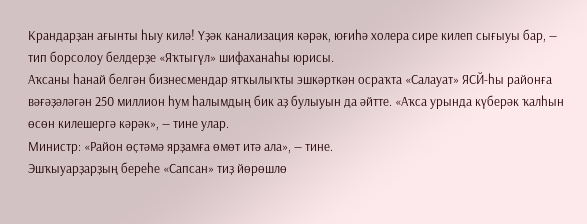Крандарҙан ағынты һыу килә! Үҙәк канализация кәрәк, юғиһә холера сире килеп сығыуы бар, — тип борсолоу белдерҙе «Яҡтыгүл» шифаханаһы юрисы.
Аҡсаны һанай белгән бизнесмендар ятҡылыҡты эшкәрткән осраҡта «Салауат» ЯСЙ-һы районға вәғәҙәләгән 250 миллион һум һалымдың бик аҙ булыуын да әйтте. «Аҡса урында күберәк ҡалһын өсөн килешергә кәрәк», — тине улар.
Министр: «Район өҫтәмә ярҙамға өмөт итә ала», — тине.
Эшҡыуарҙарҙың береһе «Сапсан» тиҙ йөрөшлө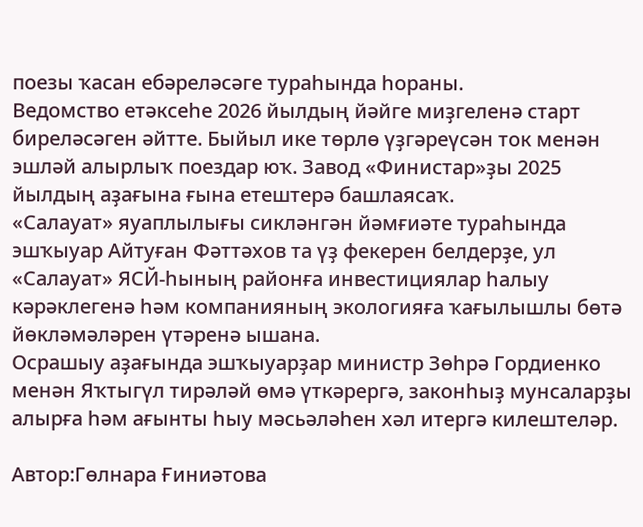поезы ҡасан ебәреләсәге тураһында һораны.
Ведомство етәксеһе 2026 йылдың йәйге миҙгеленә старт биреләсәген әйтте. Быйыл ике төрлө үҙгәреүсән ток менән эшләй алырлыҡ поездар юҡ. Завод «Финистар»ҙы 2025 йылдың аҙағына ғына етештерә башлаясаҡ.
«Салауат» яуаплылығы сикләнгән йәмғиәте тураһында эшҡыуар Айтуған Фәттәхов та үҙ фекерен белдерҙе, ул «Салауат» ЯСЙ-һының районға инвестициялар һалыу кәрәклегенә һәм компанияның экологияға ҡағылышлы бөтә йөкләмәләрен үтәренә ышана.
Осрашыу аҙағында эшҡыуарҙар министр Зөһрә Гордиенко менән Яҡтыгүл тирәләй өмә үткәрергә, законһыҙ мунсаларҙы алырға һәм ағынты һыу мәсьәләһен хәл итергә килештеләр.

Автор:Гөлнара Ғиниәтова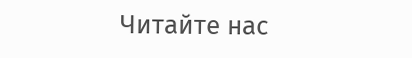Читайте нас